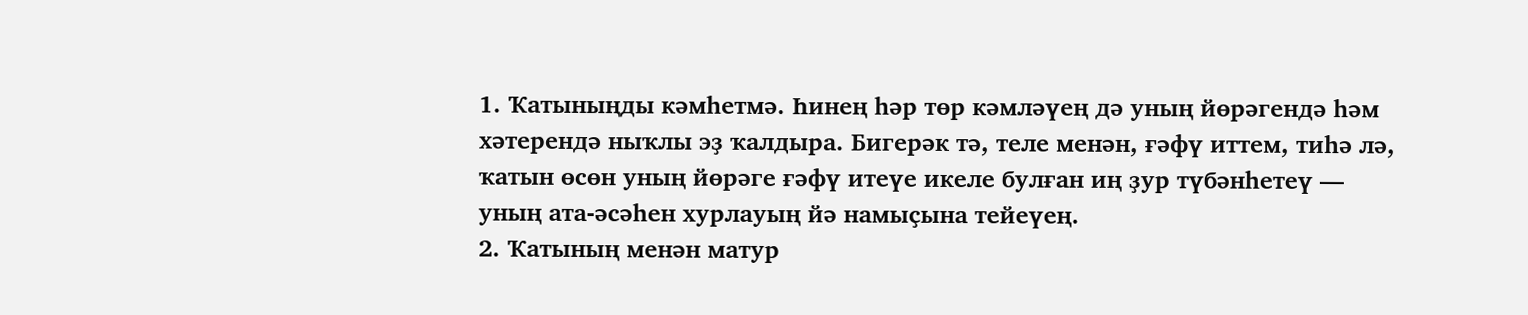1. Ҡатыныңды кәмһетмә. Һинең һәр төр кәмләүең дә уның йөрәгендә һәм хәтерендә ныҡлы эҙ ҡалдыра. Бигерәк тә, теле менән, ғәфү иттем, тиһә лә, ҡатын өсөн уның йөрәге ғәфү итеүе икеле булған иң ҙур түбәнһетеү — уның ата-әсәһен хурлауың йә намыҫына тейеүең.
2. Ҡатының менән матур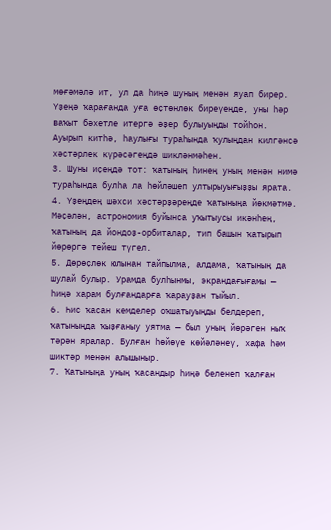мөғәмәлә ит, ул да һиңә шуның менән яуап бирер. Үҙеңә ҡарағанда уға өҫтөнлөк биреүеңде, уны һәр ваҡыт бәхетле итергә әҙер булыуыңды тойһон. Ауырып китһә, һаулығы тураһында ҡулыңдан килгәнсә хәстәрлек күрәсәгеңдә шикләнмәһен.
3. Шуны иҫеңдә тот: ҡатының һинең уның менән нимә тураһында булһа ла һөйләшеп ултырыуығыҙҙы ярата.
4. Үҙеңдең шәхси хәстәрҙәреңде ҡатыныңа йөкмәтмә. Мәҫәлән, астрономия буйынса уҡытыусы икәнһең, ҡатының да йондоҙ-орбиталар, тип башын ҡатырып йөрөргә тейеш түгел.
5. Дөрөҫлөк юлынан тайпылма, алдама, ҡатының да шулай булыр. Урамда булһынмы, экрандағығамы — һиңә харам булғандарға ҡарауҙан тыйыл.
6. Һис ҡасан кемделер оҡшатыуыңды белдереп, ҡатыныңда ҡыҙғаныу уятма — был уның йөрәген ныҡ тәрән яралар. Булған һөйөүе көйәләнеү, хафа һәм шиктәр менән алышыныр.
7. Ҡатыныңа уның ҡасандыр һиңә беленеп ҡалған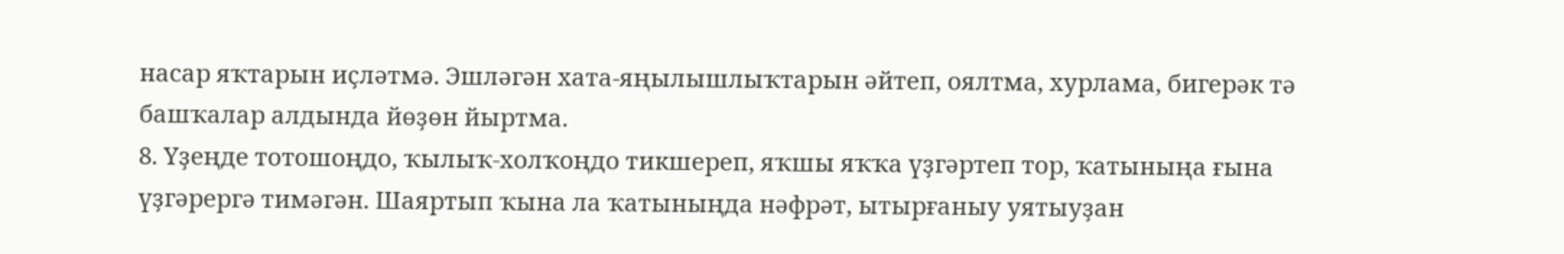насар яҡтарын иҫләтмә. Эшләгән хата-яңылышлыҡтарын әйтеп, оялтма, хурлама, бигерәк тә башҡалар алдында йөҙөн йыртма.
8. Үҙеңде тотошоңдо, ҡылыҡ-холҡоңдо тикшереп, яҡшы яҡҡа үҙгәртеп тор, ҡатыныңа ғына үҙгәрергә тимәгән. Шаяртып ҡына ла ҡатыныңда нәфрәт, ытырғаныу уятыуҙан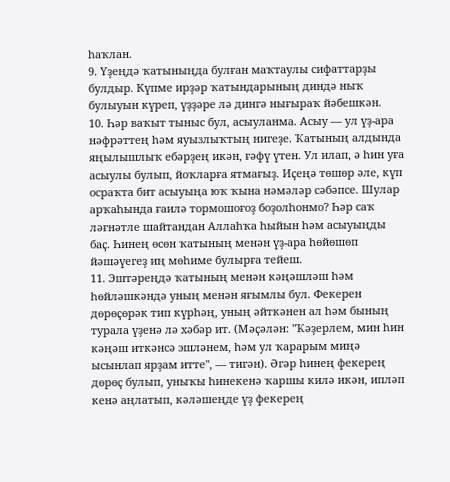һаҡлан.
9. Үҙеңдә ҡатыныңда булған маҡтаулы сифаттарҙы булдыр. Күпме ирҙәр ҡатындарының диндә ныҡ булыуын күреп, үҙҙәре лә дингә нығыраҡ йәбешкән.
10. Һәр ваҡыт тыныс бул, асыуланма. Асыу — ул үҙ-ара нәфрәттең һәм яуызлыҡтың нигеҙе. Ҡатының алдында яңылышлыҡ ебәрҙең икән, ғәфү үтен. Ул илап, ә һин уға асыулы булып, йоҡларға ятмағыҙ. Иҫеңә төшөр әле, күп осраҡта бит асыуыңа юҡ ҡына нәмәләр сәбәпсе. Шулар арҡаһында ғаилә тормошоғоҙ боҙолһонмо? Һәр саҡ ләғнәтле шайтандан Аллаһҡа һыйын һәм асыуыңды баҫ. Һинең өсөн ҡатының менән үҙ-ара һөйөшөп йәшәүегеҙ иң мөһиме булырға тейеш.
11. Эштәреңдә ҡатының менән кәңәшләш һәм һөйләшкәндә уның менән яғымлы бул. Фекерен дөрөҫөрәк тип күрһәң, уның әйткәнен ал һәм бының турала үҙенә лә хәбәр ит. (Мәҫәлән: "Ҡәҙерлем, мин һин кәңәш иткәнсә эшләнем, һәм ул ҡарарым миңә ысынлап ярҙам итте", — тигән). Әгәр һинең фекерең дөрөҫ булып, уныҡы һинекенә ҡаршы килә икән, ипләп кенә аңлатып, кәләшеңде үҙ фекерең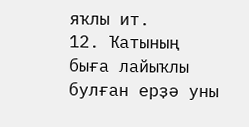яҡлы ит.
12. Ҡатының быға лайыҡлы булған ерҙә уны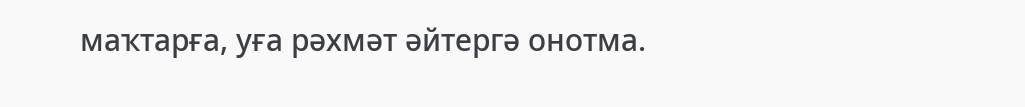маҡтарға, уға рәхмәт әйтергә онотма.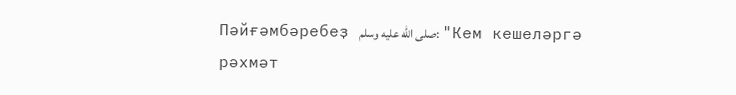Пәйғәмбәребеҙ صلى الله عليه وسلم: "Кем кешеләргә рәхмәт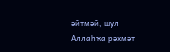әйтмәй, шул Аллаһҡа рәхмәт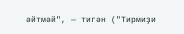әйтмәй", — тигән ("Тирмиҙи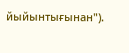йыйынтығынан").